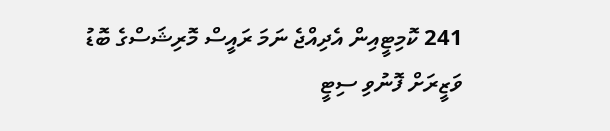241 ކޮމިޓީއިން އެދިއްޖެ ނަމަ ރައީސް މޮރިޝަސްގެ ބޮޑު ވަޒީރަށް ފޮނުވި ސިޓީ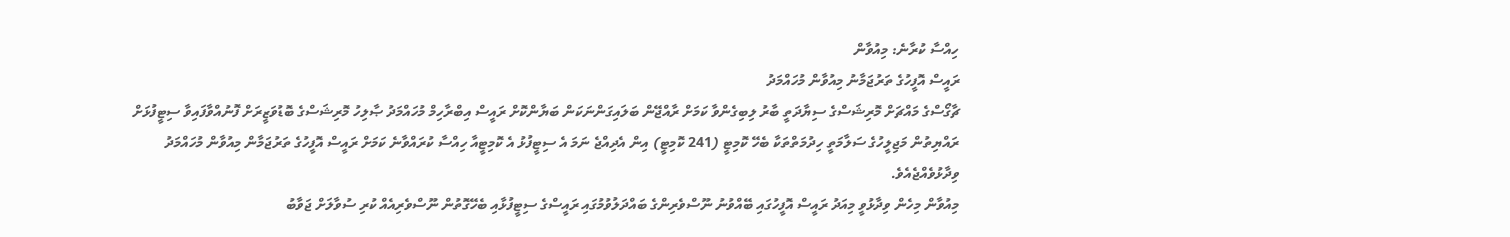ހިއްސާ ކުރާނެ: މިއުވާން
ރައީސް އޮފީހުގެ ތަރުޖަމާނު މިއުވާން މުހައްމަދު
ޗާގޯސްގެ މައްޗަށް މޮރިޝަސްގެ ސިޔާދަތީ ބާރު ލިބިގެންވާ ކަމަށް ރާއްޖޭން ބަލައިގަންނަކަން ބަޔާންކޮށް ރައީސް އިބްރާހިމް މުހައްމަދު ޞާލިހު މޮރިޝަސްގެ ބޮޑުވަޒީރަށް ފޮނުއްވާފައިވާ ސިޓީފުޅަށް ރައްޔިތުން މަޖިލީހުގެ ސަލާމަތީ ހިދުމަތްތަކާ ބެހޭ ކޮމިޓީ (241 ކޮމިޓީ) އިން އެދިއްޖެ ނަމަ އެ ސިޓީފުޅު އެ ކޮމިޓީއާ ހިއްސާ ކުރައްވާނެ ކަމަށް ރައީސް އޮފީހުގެ ތަރުޖަމާން މިއުވާން މުހައްމަދު ވިދާޅުވެއްޖެއެވެ.
މިއުވާން މިހެން ވިދާޅުވީ މިއަދު ރައީސް އޮފީހުގައި ބޭއްވުނު ނޫސްވެރިންގެ ބައްދަލުވުމުގައި ރައީސްގެ ސިޓީފުޅާއި ބެހޭގޮތުން ނޫސްވެރިއެއް ކުރި ސުވާލަށް ޖަވާބު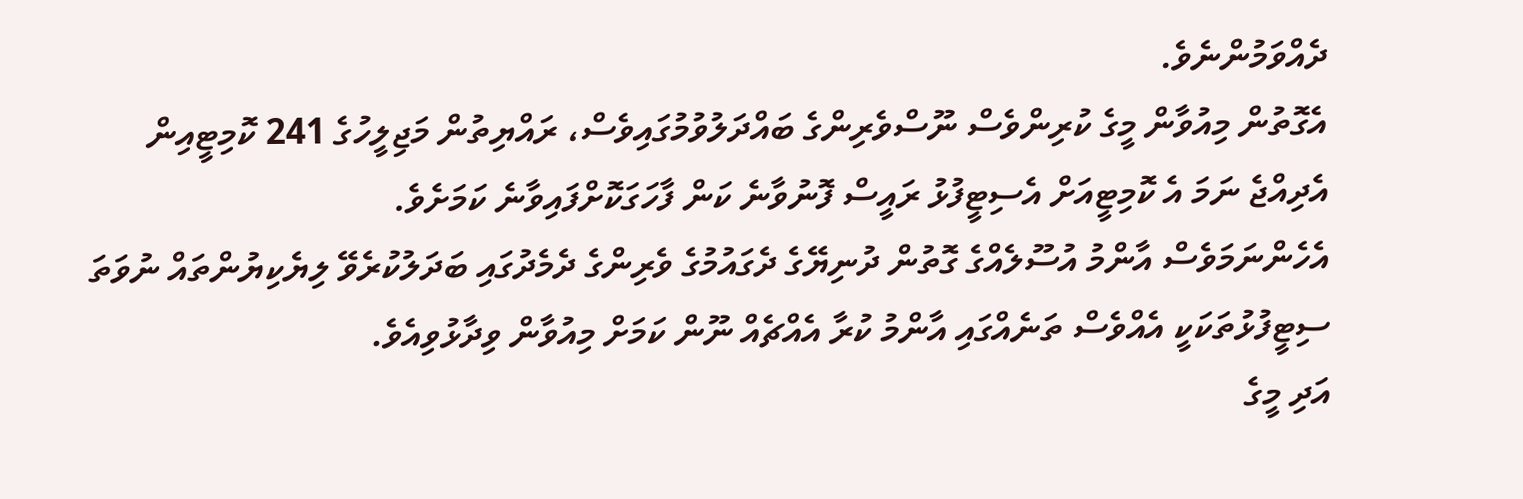ދެއްވަމުންނެވެ.
އެގޮތުން މިއުވާން މީގެ ކުރިންވެސް ނޫސްވެރިންގެ ބައްދަލުވުމުގައިވެސް، ރައްޔިތުން މަޖިލީހުގެ 241 ކޮމިޓީއިން އެދިއްޖެ ނަމަ އެ ކޮމިޓީއަށް އެސިޓީފުޅު ރައީސް ފޮނުވާނެ ކަން ފާހަގަކޮށްފައިވާނެ ކަމަށެވެ.
އެހެންނަމަވެސް އާންމު އުސޫލެއްގެ ގޮތުން ދުނިޔޭގެ ދެގައުމުގެ ވެރިންގެ ދެމެދުގައި ބަދަލުކުރެވޭ ލިޔެކިޔުންތައް ނުވަތަ ސިޓީފުޅުތަކަކީ އެއްވެސް ތަނެއްގައި އާންމު ކުރާ އެއްޗެއް ނޫން ކަމަށް މިއުވާން ވިދާޅުވިއެވެ.
އަދި މީގެ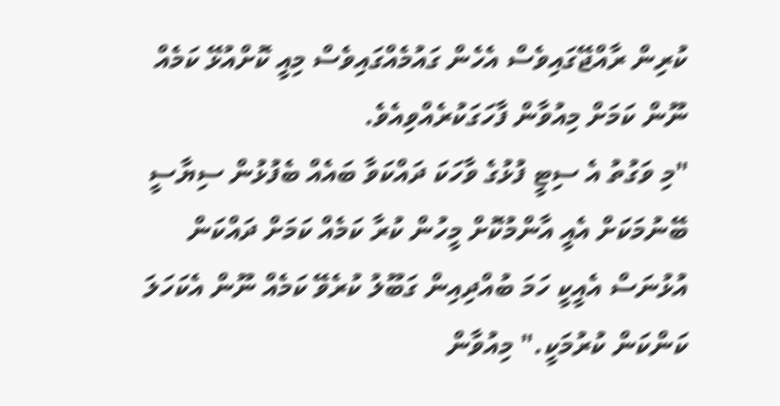ކުރިން ރާއްޖޭގައިވެސް އެހެން ގައުމެއްގައިވެސް މިއީ ކޮށްއުޅޭ ކަމެއް ނޫން ކަމަށް މިއުވާން ފާހަގަކުރެއްވިއެވެ.
"މި ވަގުތު އެ ސިޓީ ފުޅުގެ ވާހަކަ ދައްކަވާ ބައެއް ބެފުޅުން ސިޔާސީ ބޭނުމަކަށް އެއީ އާންމުކޮށް މީހުން ކުރާ ކަމެއް ކަމަށް ދައްކަން އުޅުނަސް އެއީކީ ހަމަ ބުއްދިއިން ގަބޫލު ކުރެވޭ ކަމެއް ނޫން އެކަހަލަ ކަންކަން ކުރުމަކީ." މިއުވާން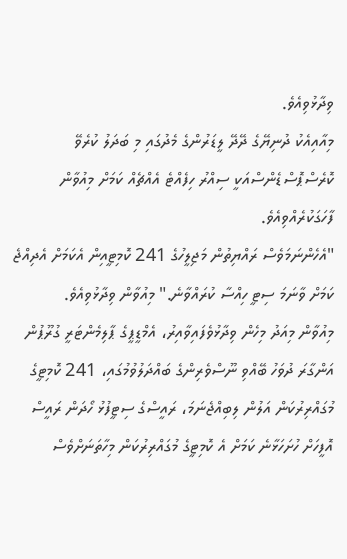ވިދާޅުވިއެވެ.
މިއާއިއެކު ދުނިޔޭގެ ދޭދޭ ލީޑަރުންގެ މެދުގައި މި ބަދަލު ކުރެވޭ ކޮރެސްޕޮސްޑެންސްއަކީ ސިއްރު ހިފެއްޓެ އެއްޗެއް ކަމަށް މިއުވާން ފާހަގަކުރެއްވިއެވެ.
"އެހެންނަމަވެސް ރައްޔިތުން މަޖިލީހުގެ 241 ކޮމިޓީއިން އެކަމަށް އެދިއްޖެ ކަމަށް ވާނަމަ ސިޓީ ހިއްސާ ކުރައްވާނެ." މިއުވާން ވިދާޅުވިއެވެ.
މިއުވާން މިއަދު މިހެން ވިދާޅުވެފައިވާއިރު، އެމްޑީޕީގެ ޕާލިމެންޓަރީ ގުރޫޕުން އަންގާރަ ދުވަހު ބޭއްވި ނޫސްވެރިންގެ ބައްދަލުވުމުގައި، 241 ކޮމިޓީގެ މުގައްރިރުކަން އަލުން ލިބިއްޖެނަމަ، ރައީސްގެ ސިޓީފުޅު ހޯދަން ރައީސް އޮފީހަށް ހުށަހަޅާނެ ކަމަށް އެ ކޮމިޓީގެ މުގައްރިރުކަން މިހާތަނަށްވެސް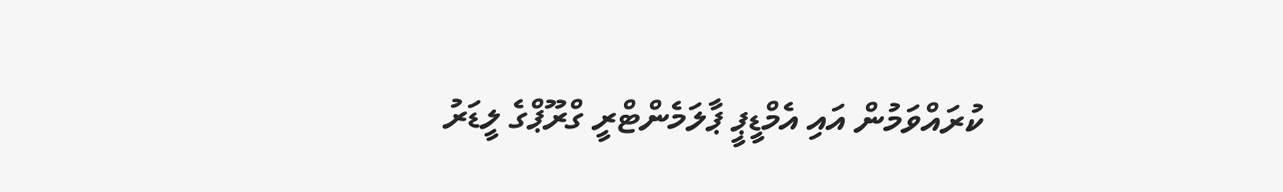ކުރައްވަމުން އައި އެމްޑީޕީ ޕާލަމެންޓްރީ ގްރޫޕްގެ ލީޑަރު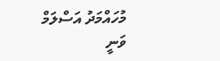މުހައްމަދު އަސްލަމް ވަނީ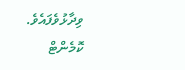ވިދާޅުވެފައެވެ.
ކޮމެންޓް